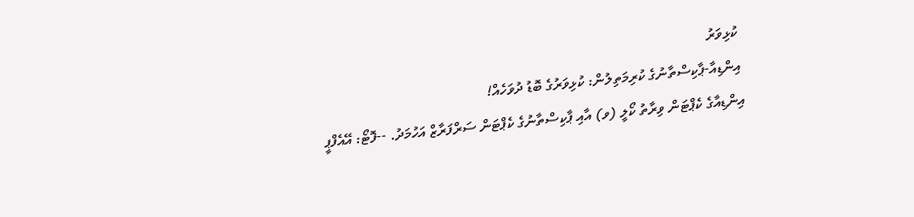ކުޅިވަރު
އިންޑިއާ-ޕާކިސްތާނުގެ ކުރިމަތިލުން: ކުޅިވަރުގެ ބޮޑު ދުވަހެއް!
އިންޑިއާގެ ކެޕްޓަން ވިރާތު ކޯލީ (ވ) އާއި ޕާކިސްތާނުގެ ކެޕްޓަން ސަރްފަރާޒް އަހުމަދު. --ފޮޓޯ: އޭއެފްޕީ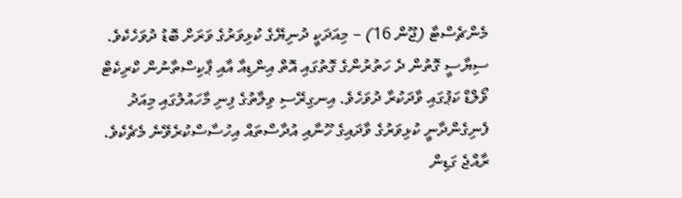މެންޗެސްޓާ (ޖޫން 16) – މިއަދަކީ ދުނިޔޭގެ ކުޅިވަރުގެ ވަރަށް ބޮޑު ދުވަހެކެވެ. ސިޔާސީ ގޮތުން ދެ ހަތުރުންގެ ގޮތުގައި އޮތް އިންޑިއާ އާއި ޕާކިސްތާނުން ކްރިކެޓް ވޯލްޑް ކަޕުގައި ވާދަކުރާ ދުވަހެވެ. އިނގިރޭސި ވިލާތުގެ ފިނި މާހައުލުގައި މިއަދު ފެނިގެންދާނީ ކުޅިވަރުގެ ވާދައިގެ ހޫނާއި އުދާސްތައް އިހުސާސްކުރެވޭނެ މެޗެކެވެ.
ރާއްޖެ ގަޑިން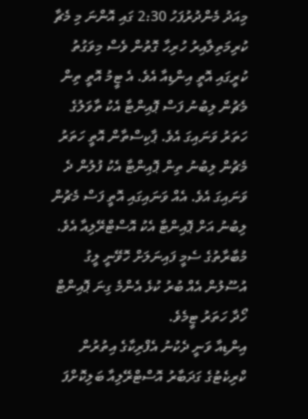މިއަދު މެންދުރުފަހު 2:30 ގައި އޮންނަ މި މެޗާ ކުރިމަތިލާއިރު ހުރިހާ ގޮތުން ވެސް މިވަގުތު ކުރީގައި އޮތީ އިންޑިއާ އެވެ. އެ ޓީމު އޮތީ ތިން މެޗުން ލިބުނު ފަސް ޕޮއިންޓާ އެކު ތާވަލުގެ ހަތަރު ވަނައިގަ އެވެ. ޕާކިސްތާން އޮތީ ހަތަރު މެޗުން ލިބުނު ތިން ޕޮއިންޓާ އެކު ފުލުން ދެ ވަނައިގަ އެވެ. އެއް ވަނައިގައި އޮތީ ފަސް މެޗުން ލިބުނު އަށް ޕޮއިންޓާ އެކު އޮސްޓްރޭލިއާ އެވެ. މުބާރާތުގެ ސެމީ ފައިނަލަށް ހޮވޭނީ ލީގު އުސޫލުން އެއް ބުރު ކުޅެ އެންމެ ގިނަ ޕޮއިންޓް ހޯދާ ހަތަރު ޓީމެވެ.
އިންޑިއާ ވަނީ ދެކުނު އެފްރިކާގެ އިތުރުން ކްރިކެޓުގެ ގަދަބާރު އޮސްޓްރޭލިއާ ބަލިކޮށްފަ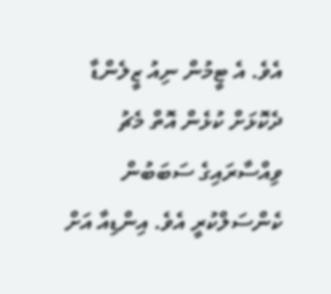އެވެ. އެ ޓީމުން ނިއު ޒީލެންޑާ ދެކޮޅަށް ކުޅެން އޮތް މެޗު ވިއްސާރައިގެ ސަބަބުން ކެންސަލްކުރީ އެވެ. އިންޑިއާ އަށް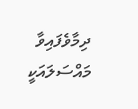ދިމާވެފައިވާ މައްސަލައަކީ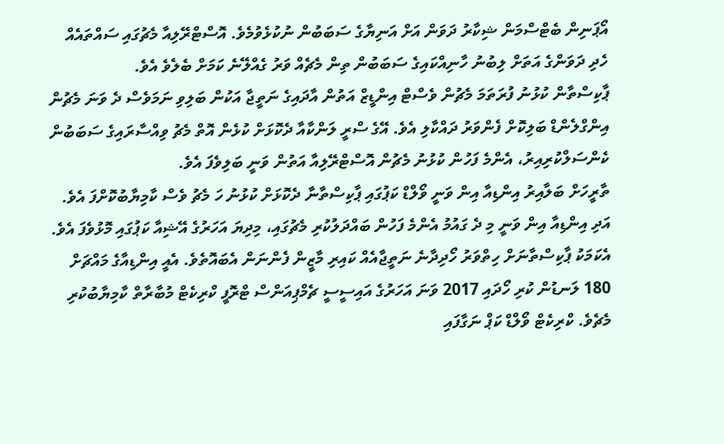އޯޕަނިން ބެޓްސްމަން ޝިކާރު ދަވަން އަށް އަނިޔާގެ ސަބަބުން ނުކުޅެވުމެވެ. އޮސްޓްރޭލިއާ މެޗުގައި ސައްތައެއް ހެދި ދަވަންގެ އަތަށް ލިބުނު ހާނިއްކައިގެ ސަބަބުން ތިން މެޗެއް ވަރު ގެއްލޭނެ ކަމަށް ބެލެވެ އެވެ.
ޕާކިސްތާން ކުޅުނު ފުރަތަމަ މެޗުން ވެސްޓް އިންޑީޒް އަތުން އާދައިގެ ނަތީޖާ އަކުން ބަލިވި ނަމަވެސް ދެ ވަނަ މެޗުން އިންގްލެންޑް ބަލިކޮށް ފެންވަރު ދައްކާލި އެވެ. އޭގެ ސްރީ ލަންކާއާ ދެކޮޅަށް ކުޅެން އޮތް މެޗު ވިއްސާރައިގެ ސަބަބުން ކެންސަލްކުރިއިރު، އެންމެ ފަހުން ކުޅުނު މެޗުން އޮސްޓްރޭލިއާ އަތުން ވަނީ ބަލިވެފަ އެވެ.
ތާރީހަށް ބަލާއިރު އިންޑިއާ އިން ވަނީ ވޯލްޑް ކަޕުގައި ޕާކިސްތާނާ ދެކޮޅަށް ކުޅުނު ހަ މެޗު ވެސް ކާމިޔާބުކޮށްފަ އެވެ. އަދި އިންޑިއާ އިން ވަނީ މި ދެ ގައުމު އެންމެ ފަހުން ބައްދަލުކުރި މެޗުގައި، މިދިޔަ އަހަރުގެ އޭޝިއާ ކަޕުގައި މޮޅުވެފަ އެވެ.
އެކަމަކު ޕާކިސްތާނަށް ހިތްވަރު ހޯދިދާނެ ނަތީޖާއެއް ކައިރި މާޒީން ފެންނަން އެބައޮތެވެ. އެއީ އިންޑިއާގެ މައްޗަށް 180 ލަނޑުން ކުރި ހޯދައި 2017 ވަނަ އަހަރުގެ އައިސީސީ ޗެމްޕިއަންސް ޓްރޮފީ ކްރިކެޓް މުބާރާތް ކާމިޔާބުކުރި މެޗެވެ. ކްރިކެޓް ވޯލްޑް ކަޕް ނަގާފައި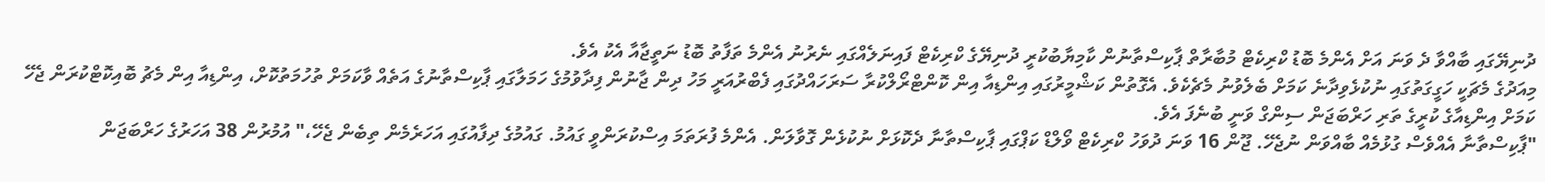ދުނިޔޭގައި ބާއްވާ ދެ ވަނަ އަށް އެންމެ ބޮޑު ކްރިކެޓް މުބާރާތް ޕާކިސްތާނުން ކާމިޔާބުކުރީ ދުނިޔޭގެ ކްރިކެޓް ފައިނަލެއްގައި ނެރުނު އެންމެ ތަފާތު ބޮޑު ނަތީޖާއާ އެކު އެވެ.
މިއަދުގެ މެޗަކީ ހަގީގަތުގައި ނުކުޅެވިދާނެ ކަމަށް ބެލެވުނު މެޗެކެވެ. އެގޮތުން ކަޝްމީރުގައި އިންޑިއާ އިން ކޮންޓްރޯލްކުރާ ސަރަހައްދުގައި ފެބްރުއަރީ މަހު ދިން ޖާނުން ފިދާވުމުގެ ހަމަލާގައި ޕާކިސްތާނުގެ އަތެއް ވާކަމަށް ތުހުމަތުކޮށް، އިންޑިއާ އިން މެޗު ބޮއިކޮޓްކުރަން ޖެހޭ ކަމަށް އިންޑިއާގެ ކުރީގެ ތަރި ހަރްބަޖަން ސިންގް ވަނީ ބުނެފަ އެވެ.
"ޕާކިސްތާނާ އެއްވެސް ގުޅުމެއް ބާއްވަން ނުޖެހޭ. ޖޫން 16 ވަނަ ދުވަހު ކްރިކެޓް ވޯލްޑް ކަޕްގައި ޕާކިސްތާނާ ދެކޮޅަށް ނުކުޅެން ގޮވާލަން. އެންމެ ފުރަތަމަ އިސްކުރަންވީ ގައުމު. ގައުމުގެ ދިފާއުގައި އަހަރެމެން ތިބެން ޖެހޭ،" އުމުރުން 38 އަހަރުގެ ހަރްބަޖަން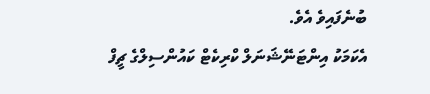ބުނެފައިވެ އެވެ.
އެކަމަކު އިންޓަނޭޝަނަލް ކްރިކެޓް ކައުންސިލްގެ ޗީފް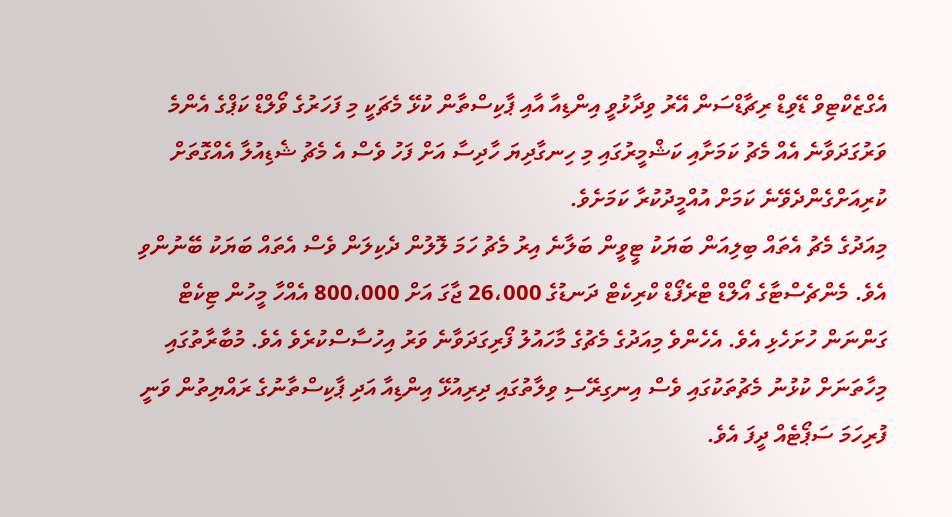އެގްޒެކްޓިވް ޑޭވިޑް ރިޗާޑްސަން އޭރު ވިދާޅުވީ އިންޑިއާ އާއި ޕާކިސްތާން ކުޅޭ މެޗަކީ މި ފަހަރުގެ ވޯލްޑް ކަޕްގެ އެންމެ ވަރުގަދަވާނެ އެއް މެޗު ކަމަށާއި ކަޝްމީރުގައި މި ހިނގާދިޔަ ހާދިސާ އަށް ފަހު ވެސް އެ މެޗު ޝެޑިއުލާ އެއްގޮތަށް ކުރިއަށްގެންދެވޭނެ ކަމަށް އުއްމީދުކުރާ ކަމަށެވެ.
މިއަދުގެ މެޗު އެތައް ބިލިއަން ބަޔަކު ޓީވީން ބަލާނެ އިރު މެޗު ހަމަ ލޮލުން ދެކިލަން ވެސް އެތައް ބަޔަކު ބޭނުންވި އެވެ. މެންޗެސްޓާގެ އޯލްޑް ޓްރެފޯޑް ކްރިކެޓް ދަނޑުގެ 26،000 ޖާގަ އަށް 800،000 އެއްހާ މީހުން ޓިކެޓް ގަންނަން ހުށަހެޅި އެވެ. އެހެންވެ މިއަދުގެ މެޗުގެ މާހައުލު ފޯރިގަދަވާނެ ވަރު އިހުސާސްކުރެވެ އެވެ. މުބާރާތުގައި މިހާތަނަށް ކުޅުނު މެޗުތަކުގައި ވެސް އިނގިރޭސި ވިލާތުގައި ދިރިއުޅޭ އިންޑިއާ އަދި ޕާކިސްތާނުގެ ރައްޔިތުން ވަނީ ފުރިހަމަ ސަޕޯޓެއް ދީފަ އެވެ.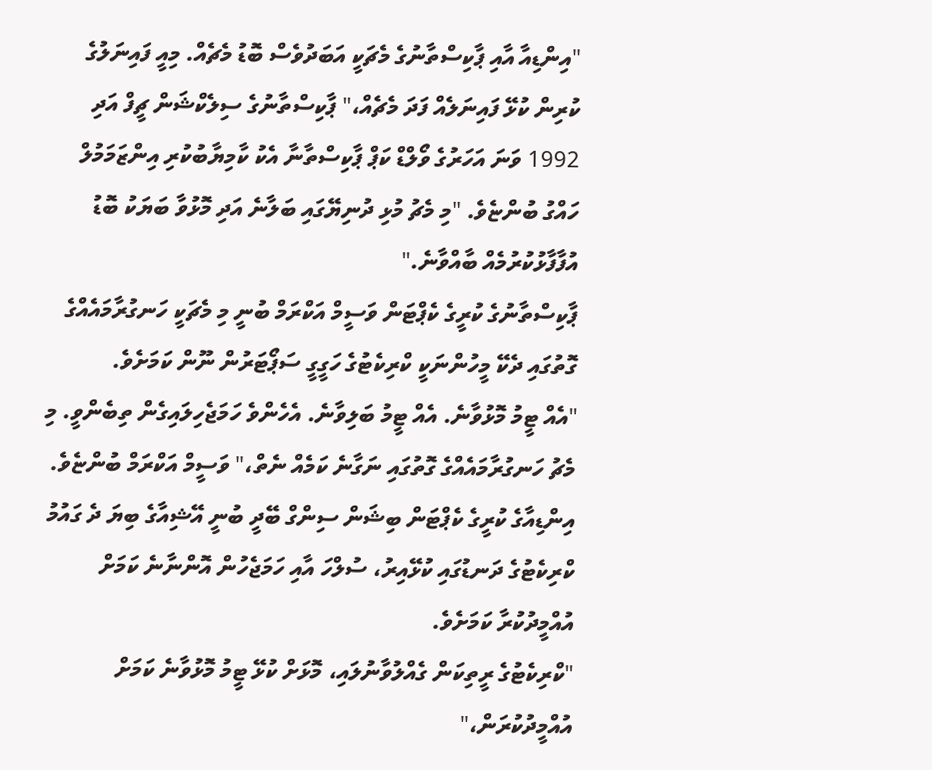"އިންޑިއާ އާއި ޕާކިސްތާނުގެ މެޗަކީ އަބަދުވެސް ބޮޑު މެޗެއް. މިއީ ފައިނަލުގެ ކުރިން ކުޅޭ ފައިނަލެއް ފަދަ މެޗެއް،" ޕާކިސްތާނުގެ ސިލެކްޝަން ޗީފް އަދި 1992 ވަނަ އަހަރުގެ ވޯލްޑް ކަޕް ޕާކިސްތާނާ އެކު ކާމިޔާބުކުރި އިންޒަމަމުލް ހައްގު ބުންޏެވެ. "މި މެޗު މުޅި ދުނިޔޭގައި ބަލާނެ އަދި މޮޅުވާ ބަޔަކު ބޮޑު އުފާފާޅުކުރުމެއް ބާއްވާނެ."
ޕާކިސްތާނުގެ ކުރީގެ ކެޕްޓަން ވަސީމް އަކްރަމް ބުނީ މި މެޗަކީ ހަނގުރާމައެއްގެ ގޮތުގައި ދެކޭ މީހުންނަކީ ކްރިކެޓުގެ ހަގީގީ ސަޕޯޓަރުން ނޫން ކަމަށެވެ.
"އެއް ޓީމު މޮޅުވާނެ. އެއް ޓީމު ބަލިވާނެ. އެހެންވެ ހަމަޖެހިލައިގެން ތިބެންވީ. މި މެޗު ހަނގުރާމައެއްގެ ގޮތުގައި ނަގާނެ ކަމެއް ނެތް،" ވަސީމް އަކްރަމް ބުންޏެވެ.
އިންޑިއާގެ ކުރީގެ ކެޕްޓަން ބިޝަން ސިންގް ބޭދީ ބުނީ އޭޝިއާގެ ބިޔަ ދެ ގައުމު ކްރިކެޓުގެ ދަނޑުގައި ކުޅޭއިރު، ސުލްހަ އާއި ހަމަޖެހުން އޮންނާނެ ކަމަށް އުއްމީދުކުރާ ކަމަށެވެ.
"ކްރިކެޓުގެ ރީތިކަން ގެއްލުވާނުލައި، މޮޅަށް ކުޅޭ ޓީމު މޮޅުވާނެ ކަމަށް އުއްމީދުކުރަން،"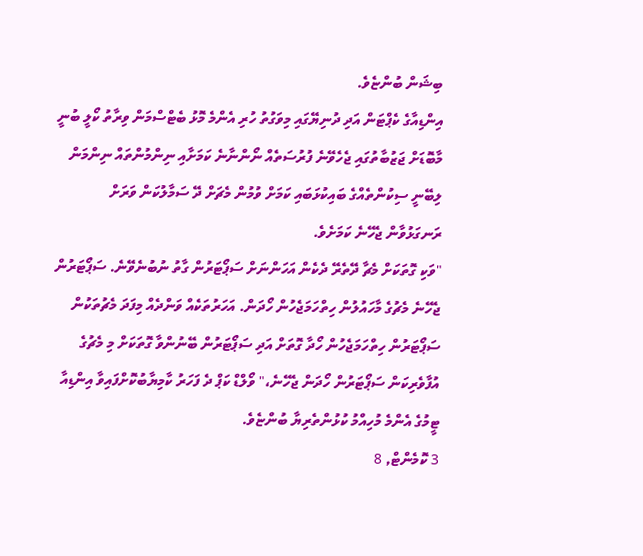ބިޝަން ބުންޏެވެ.
އިންޑިއާގެ ކެޕްޓަން އަދި ދުނިޔޭގައި މިވަގުތު ހުރި އެންމެ މޮޅު ބެޓްސްމަން ވިރާތު ކޯލީ ބުނީ މާބޮޑަށް ޖަޒުބާތުގައި ޖެހެވޭނެ ފުރުސަތެއް ނޯންނާނެ ކަމަށާއި ނިންމުންތައް ނިންމަން ލިބޭނީ ސިކުންތެއްގެ ބައިކުޅަބައި ކަމަށް ވުމުން މެޗަށް ދޭ ސަމާލުކަން ވަރަށް ރަނގަޅުވާން ޖެހޭނެ ކަމަށެވެ.
"ވަކި ގޮތަކަށް މެޗާ ދޭތެރޭ ދެކެން އަހަންނަށް ސަޕޯޓަރުން ގާތު ނުބުނެވޭނެ. ސަޕޯޓަރުން ޖެހޭނެ މެޗުގެ މާހައުލުން ހިތްހަމަޖެހުން ހޯދަން. އަހަރުތަކެއް ވަންދެއް މިފަދަ މެޗުތަކުން ސަޕޯޓަރުން ހިތްހަމަޖެހުން ހޯދާ ގޮތަށް އަދި ސަޕޯޓަރުން ބޭނުންވާ ގޮތަކަށް މި މެޗުގެ އުފާވެރިކަން ސަޕޯޓަރުން ހޯދަން ޖެހޭނެ،" ވޯލްޑް ކަޕް ދެ ފަހަރު ކާމިޔާބުކޮށްފައިވާ އިންޑިއާ ޓީމުގެ އެންމެ މުހިއްމު ކުޅުންތެރިޔާ ބުންޏެވެ.
3 ކޮމެންޓް, 8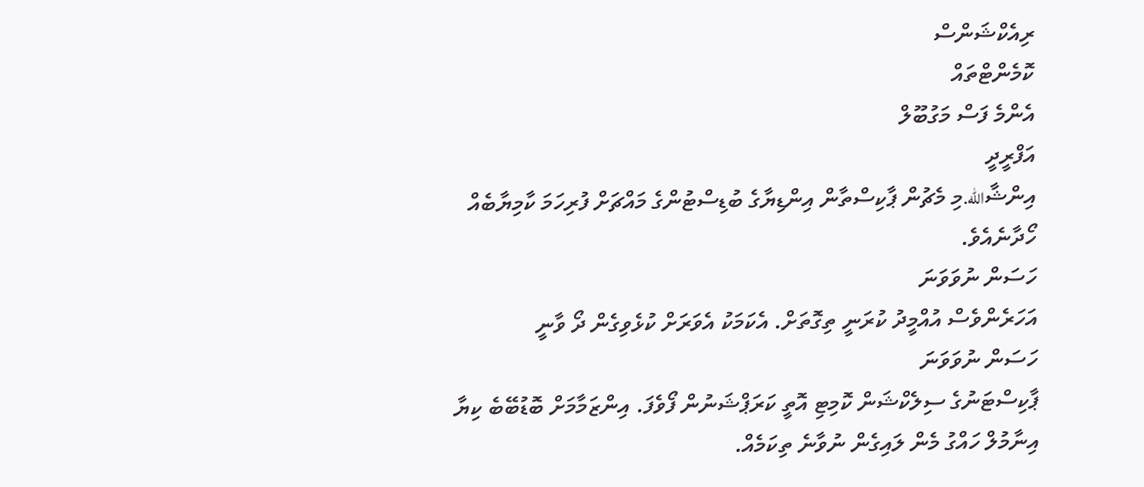ރިއެކްޝަންސް
ކޮމެންޓްތައް
އެންމެ ފަސް މަގުބޫލް
އަފްރީދީ
އިންޝާالله.މި މެޗުން ޕާކިސްތާން އިންޑިޔާގެ ބުޑިސްޓުންގެ މައްޗަށް ފުރިހަމަ ކާމިޔާބެއް ހޯދާނެއެވެ.
ހަސަން ނުވަވަނަ
އަހަރެންވެސް އުއްމީދު ކުރަނީ ތިގޮތަށް. އެކަމަކު އެވަރަށް ކުޅެވިގެން ދޯ ވާނީ
ހަސަން ނުވަވަނަ
ޕާކިސްޓަނުގެ ސިލެކްޝަން ކޮމިޓި އޮތީ ކަރަޕްޝަނުން ފޯވެފަ. އިންޒަމާމަށް ބޮޑުބޭބެ ކިޔާ އިނާމުލް ހައްގު މެން ލައިގެން ނުވާނެ ތިކަމެއް.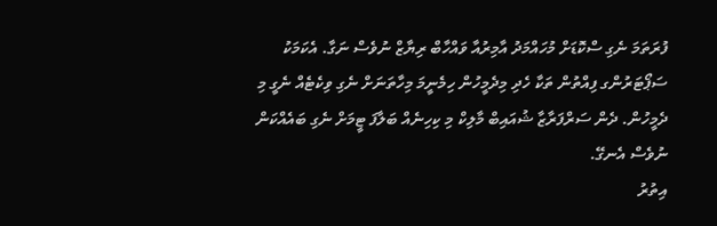ފުރަތަމަ ނެގި ސްކޮޑަށް މުހައްމަދު އާމިރުއާ ވައްހާބް ރިޔާޒް ނުވެސް ނަގާ. އެކަމަކު ސަޕޯޓަރުންގ ފިއްތުން ތަކާ ހެދި މިދެމީހުން ހިމެނީމަ މިހާތަނަށް ނެގި ވިކެޓެއް ނެގީ މި ދެމީހުން. ދެން ސަރްފަރާޒާ ޝުއައިބް މާލިކް މި ކިހިނެއް ބަލާފަ ޓީމަށް ނެގި ބައެއްކަން ނުވެސް އެނގޭ.
އިތުރު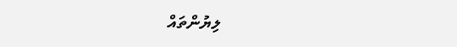ލިޔުންތައް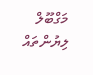މަގްބޫލް ލިޔުންތައް